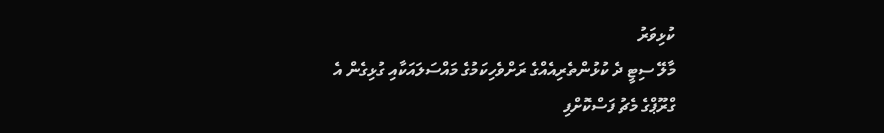ކުޅިވަރު
މާލޭ ސިޓީ ދެ ކުޅުންތެރިއެއްގެ ރަށްވެހިކަމުގެ މައްސަލައަކާއި ގުޅިގެން އެ ގްރޫޕްގެ މެޗު ފަސްކޮށްފި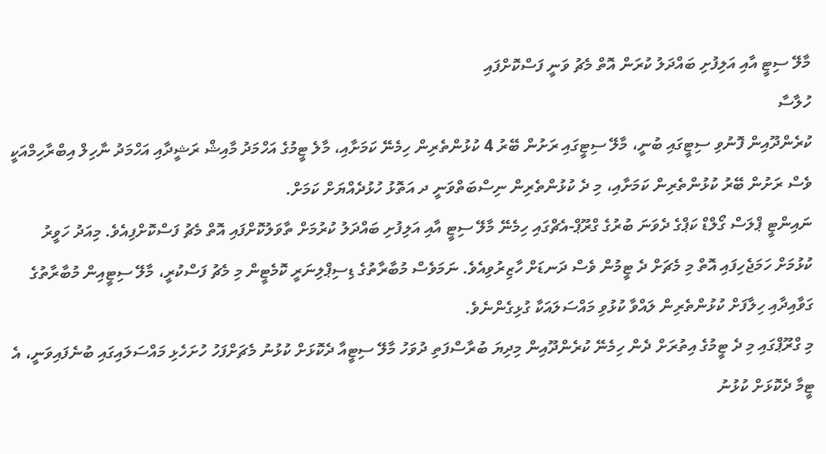މާލޭ ސިޓީ އާއި އަލިފުށި ބައްދަލު ކުރަން އޮތް މެޗު ވަނީ ފަސްކޮށްފައި
ހުލާސާ
ކުރެންދޫއިން ފޮނުވި ސިޓީގައި ބުނީ، މާލޭ ސިޓީގައި ރަށުން ބޭރު 4 ކުޅުންތެރިން ހިމެނޭ ކަމަށާއި، މާލެ ޓީމުގެ އަހްމަދު މާއިޝް ރަޝީދާއި އަހްމަދު ނާހިލް އިބްރާހިމްއަކީ ވެސް ރަށުން ބޭރު ކުޅުންތެރިން ކަމަށާއި، މި ދެ ކުޅުންތެރިން ނިސްބަތްވަނީ ދ އަތޮޅު ހުޅުދެއްޔަށް ކަމަށް.
ނައިންޓީ ޕްލަސް ގޯލްޑް ކަޕްގެ ދެވަނަ ބުރުގެ ގްރޫޕް-އެޗްގައި ހިމެނޭ މާލޭ ސިޓީ އާއި އަލިފުށި ބައްދަލު ކުރުމަށް ތާވަލުކޮށްފައި އޮތް މެޗު ފަސްކޮށްފިއެވެ. މިއަދު ހަވީރު ކުޅުމަށް ހަމަޖެހިފައި އޮތް މި މެޗަށް ދެ ޓީމުން ވެސް ދަނޑަށް ހާޒިރުވިއެވެ. ނަމަވެސް މުބާރާތުގެ ޑިސިޕްލިނަރީ ކޮމެޓީން މި މެޗު ފަސްކުރީ، މާލޭ ސިޓީއިން މުބާރާތުގެ ގަވާއިދާއި ހިލާފަށް ކުޅުންތެރިން ލައްވާ ކުޅުވި މައްސަލައަކާ ގުޅިގެންނެވެ.
މި ގްރޫޕްގައި މި ދެ ޓީމުގެ އިތުރަށް ދެން ހިމެނޭ ކުރެންދޫއިން މިދިޔަ ބުރާސްފަތި ދުވަހު މާލޭ ސިޓީއާ ދެކޮޅަށް ކުޅުނު މެޗަށްފަހު ހުށަހެޅި މައްސަލައިގައި ބުނެފައިވަނީ، އެ ޓީމާ ދެކޮޅަށް ކުޅުނު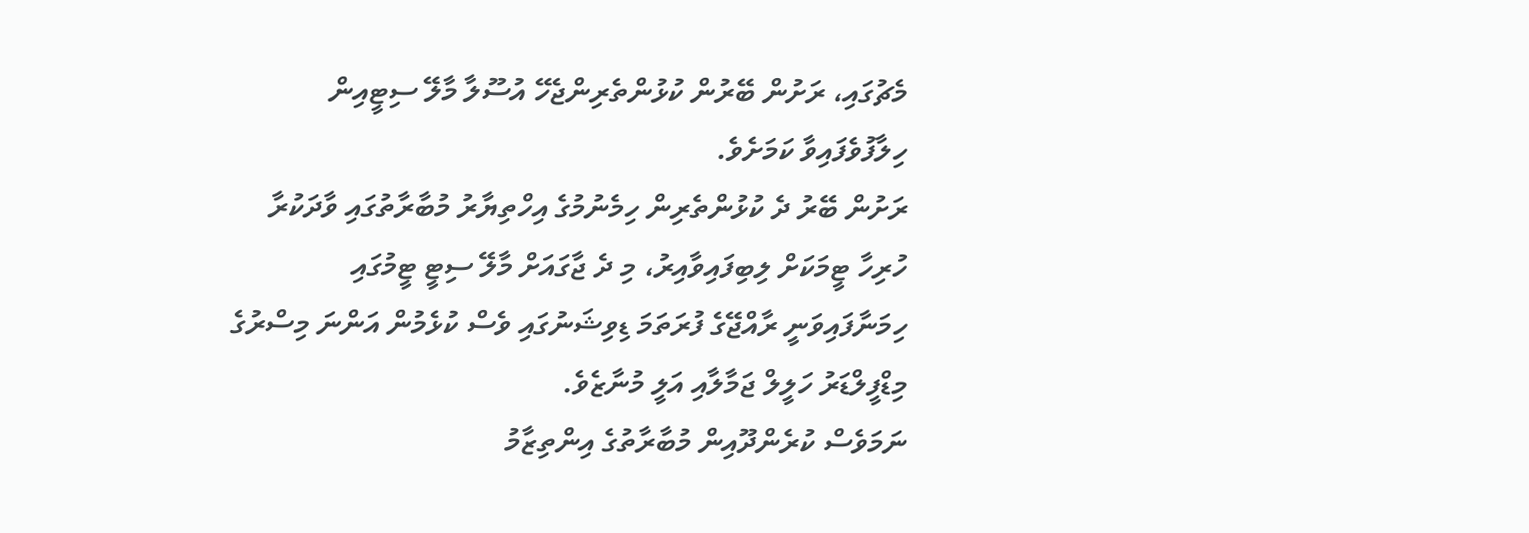މެޗުގައި، ރަށުން ބޭރުން ކުޅުންތެރިންޖެހޭ އުސޫލާ މާލޭ ސިޓީއިން ހިލާފުވެފައިވާ ކަމަށެވެ.
ރަށުން ބޭރު ދެ ކުޅުންތެރިން ހިމެނުމުގެ އިހްތިޔާރު މުބާރާތުގައި ވާދަކުރާ ހުރިހާ ޓީމަކަށް ލިބިފައިވާއިރު، މި ދެ ޖާގައަށް މާލޭ ސިޓީ ޓީމުގައި ހިމަނާފައިވަނީ ރާއްޖޭގެ ފުރަތަމަ ޑިވިޝަނުގައި ވެސް ކުޅެމުން އަންނަ މިސްރުގެ މިޑްފީލްޑަރު ހަލީލް ޖަމާލާއި އަލީ މުނާޒެވެ.
ނަމަވެސް ކުރެންދޫއިން މުބާރާތުގެ އިންތިޒާމު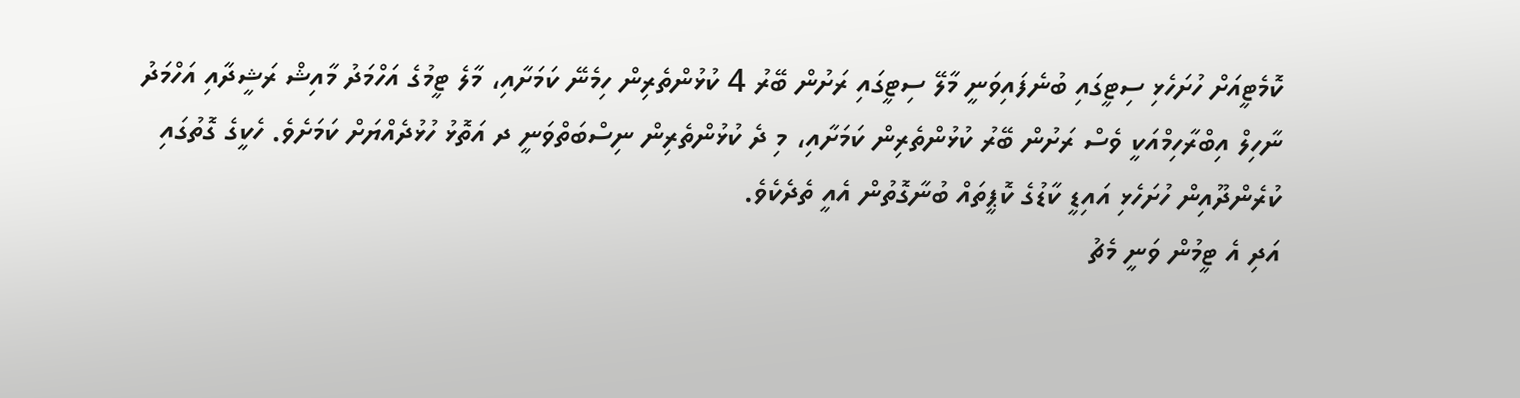ކޮމެޓީއަށް ހުށަހެޅި ސިޓީގައި ބުނެފައިވަނީ މާލޭ ސިޓީގައި ރަށުން ބޭރު 4 ކުޅުންތެރިން ހިމެނޭ ކަމަށާއި، މާލެ ޓީމުގެ އަހްމަދު މާއިޝް ރަޝީދާއި އަހްމަދު ނާހިލް އިބްރާހިމްއަކީ ވެސް ރަށުން ބޭރު ކުޅުންތެރިން ކަމަށާއި، މި ދެ ކުޅުންތެރިން ނިސްބަތްވަނީ ދ އަތޮޅު ހުޅުދެއްޔަށް ކަމަށެވެ. ހެކީގެ ގޮތުގައި ކުރެންދޫއިން ހުށަހެޅި އައިޑީ ކާޑުގެ ކޮޕީތައް ބުނާގޮތުން އެއީ ތެދެކެވެ.
އަދި އެ ޓީމުން ވަނީ މެޗު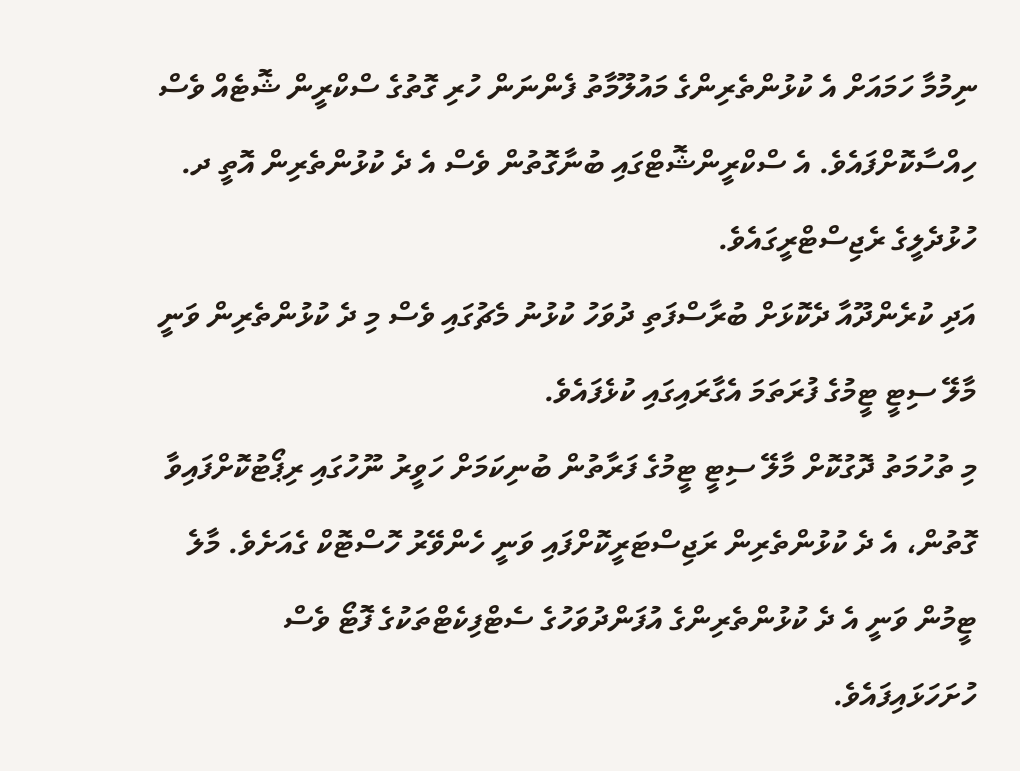ނިމުމާ ހަމައަށް އެ ކުޅުންތެރިންގެ މައުލޫމާތު ފެންނަން ހުރި ގޮތުގެ ސްކްރީން ޝޮޓެއް ވެސް ހިއްސާކޮށްފައެވެ. އެ ސްކްރީންޝޮޓްގައި ބުނާގޮތުން ވެސް އެ ދެ ކުޅުންތެރިން އޮތީ ދ. ހުޅުދެލީގެ ރެޖިސްޓްރީގައެވެ.
އަދި ކުރެންދޫއާ ދެކޮޅަށް ބުރާސްފަތި ދުވަހު ކުޅުނު މެޗުގައި ވެސް މި ދެ ކުޅުންތެރިން ވަނީ މާލޭ ސިޓީ ޓީމުގެ ފުރަތަމަ އެގާރައިގައި ކުޅެފައެވެ.
މި ތުހުމަތު ދޮގުކޮށް މާލޭ ސިޓީ ޓީމުގެ ފަރާތުން ބުނިކަމަށް ހަވީރު ނޫހުގައި ރިޕޯޓުކޮށްފައިވާ ގޮތުން، އެ ދެ ކުޅުންތެރިން ރަޖިސްޓަރީކޮށްފައި ވަނީ ހެންވޭރު ހޮސްޓޮކް ގެއަށެވެ. މާލެ ޓީމުން ވަނީ އެ ދެ ކުޅުންތެރިންގެ އުފަންދުވަހުގެ ސެޓްފިކެޓްތަކުގެ ފޮޓޯ ވެސް ހުށަހަޅައިފައެވެ.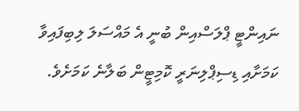ނައިންޓީ ޕްލަސްއިން ބުނީ އެ މައްސަލަ ލިބިފައިވާ ކަމަށާއި ޑިސިޕްލިނަރީ ކޮމިޓީން ބަލާނެ ކަމަށެވެ.